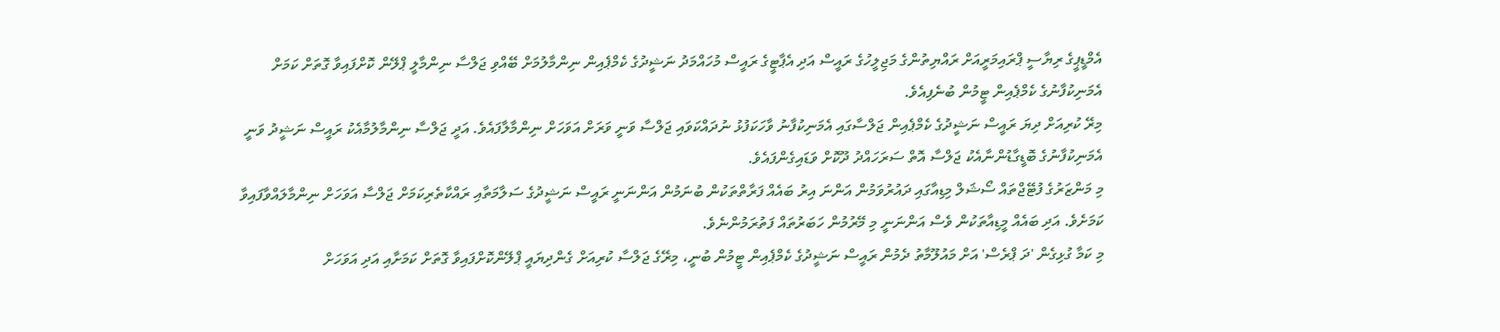އެމްޑީޕީގެ ރިޔާސީ ޕްރައިމަރީއަށް ރައްޔިތުންގެ މަޖިލީހުގެ ރައީސް އަދި އެޕާޓީގެ ރައީސް މުހައްމަދު ނަޝީދުގެ ކެމްޕެއިން ނިންމާލުމަށް ބޭއްވި ޖަލްސާ ނިންމާލީ ޕްލޭން ކޮށްފައިވާ ގޮތަށް ކަމަށް އެމަނިކުފާނުގެ ކެމްޕެއިން ޓީމުން ބުނެފިއެވެ.
މިރޭ ކުރިއަށް ދިޔަ ރައީސް ނަޝީދުގެ ކެމްޕެއިން ޖަލްސާގައި އެމަނިކުފާނު ވާހަކަފުޅު ނުދައްކަވައި ޖަލްސާ ވަނީ ވަރަށް އަވަހަށް ނިންމާލާފައެވެ. އަދީ ޖަލްސާ ނިންމާލުމާއެކު ރައީސް ނަޝީދު ވަނީ އެމަނިކުފާނުގެ ބޮޑީގާޑުންނާއެކު ޖަލްސާ އޮތް ސަރަހައްދު ދޫކޮށް ވަޑައިގެންފައެވެ.
މި މަންޒަރުގެ ފުޓޭޖްތައް ސޯޝަލް މިޑިއާގައި ދައުރުވަމުން އަންނަ އިރު ބައެއް ފަރާތްތަކުން ބުނަމުން އަންނަނީ ރައީސް ނަޝީދުގެ ސަލާމަތާއި ރައްކާތެރިކަމަށް ޖަލްސާ އަވަހަށް ނިންމާލައްވާފައިވާ ކަމަށެވެ. އަދި ބައެއް މީޑިއާތަކުން ވެސް އަންނަނީ މި މޭރުމުން ހަބަރުތައް ފަތުރަމުންނެވެ.
މި ކަމާ ގުޅިގެން 'ދަ ޕްރެސް' އަށް މައުލޫމާތު ދެމުން ރައީސް ނަޝީދުގެ ކެމްޕެއިން ޓީމުން ބުނީ، މިރޭގެ ޖަލްސާ ކުރިއަށް ގެންދިޔައީ ޕްލޭންކޮށްފައިވާ ގޮތަށް ކަމަށާއި އަދި އަވަހަށް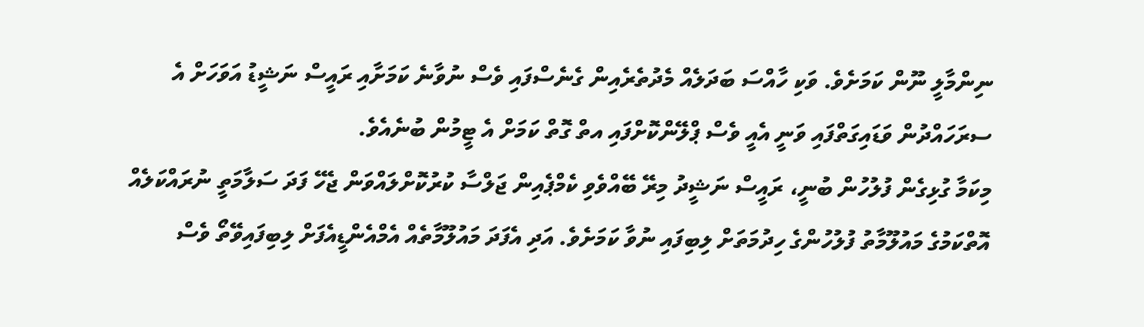ނިންމާލީ ނޫން ކަމަށެވެ. ވަކި ހާއްސަ ބަދަލެއް މެދުތެރެއިން ގެނެސްފައި ވެސް ނުވާނެ ކަމަށާއި ރައީސް ނަޝީޑު އަވަހަށް އެ ސރަހައްދުން ވަޑައިގަތްފައި ވަނީ އެއީ ވެސް ޕްލޭންކޮށްފައި އތް ގޮތް ކަމަށް އެ ޓީމުން ބުނެއެވެ.
މިކަމާ ގުޅިގެން ފުލުހުން ބުނީ، ރައީސް ނަޝީދު މިރޭ ބޭއްވެވި ކެމްޕެއިން ޖަލްސާ ކުރުކޮށްލައްވަން ޖެހޭ ފަދަ ސަލާމަތީ ނުރައްކަލެއް އޮތްކަމުގެ މައުލޫމާތު ފުލުހުންގެ ހިދުމަތަށް ލިބިފައި ނުވާ ކަމަށެވެ. އަދި އެފަދަ މައުލޫމާތެއް އެމްއެންޑީއެފަށް ލިބިފައިވޭތޯ ވެސް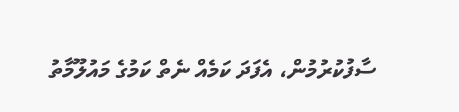ސާފުކުރުމުން، އެފަދަ ކަމެއް ނެތް ކަމުގެ މައުލޫމާތު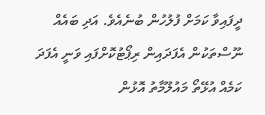ދީފައިވާ ކަމަށް ފުލުހުން ބުނެއެވެ. އަދި ބައެއް ނޫސްތަކުން އެފަދައިން ރިޕޯޓުކޮށްފައި ވަނީ އެފަދަ ކަމެއް އުޅޭތޯ މައުލޫމާތު އޮޅުން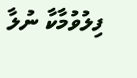ފިލުވުމާކާ ނުލާ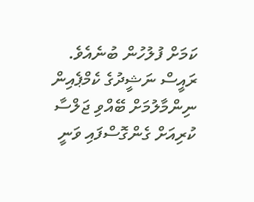ކަމަށް ފުލުހުން ބުނެއެވެ.
ރައީސް ނަޝީދުގެ ކެމްޕެއިން ނިންމާލުމަށް ބޭއްވި ޖަލްސާ ކުރިއަށް ގެންގޮސްފައި ވަނީ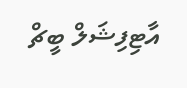އާޓިފިޝަލް ބީޗް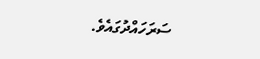ސަރަހައްދުގައެވެ.